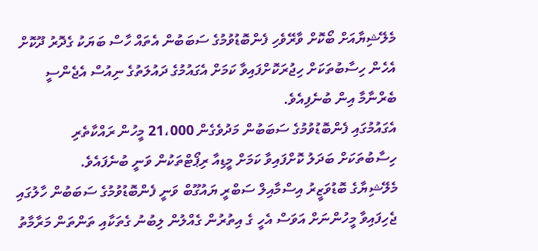މެލޭޝިޔާއަށް ބޯކޮށް ވާރޭވެހި ފެންބޮޑުވުމުގެ ސަބަބުން އެތައް ހާސް ބަޔަކު ގެދޮރު ދޫކޮށް އެހެން ހިސާބުތަކަށް ހިޖުރަކޮށްފައިވާ ކަމަށް އެގައުމުގެ ދައުލަތުގެ ނިއުސް އެޖެންސީ ބެރްނާމާ އިން ބުނެފިއެވެ.
އެގައުމުގައި ފެންބޮޑުވުމުގެ ސަބަބުން މަދުވެގެން 21،000 މީހުން ރައްކާތެރި ހިސާބުތަކަށް ބަދަލު ކޮށްފައިވާ ކަމަށް މީޑިއާ ރިޕޯޓްތަކުން ވަނީ ބުނެފައެވެ.
މެލޭޝިޔާގެ ބޮޑުވަޒީރު އިސްމާއިލް ސަބްރީ ޔައުގޫބް ވަނީ ފެންބޮޑުވުމުގެ ސަބަބުން ހާލުގައި ޖެހިފައިވާ މީހުންނަށް އަވަސް އެހީ ގެ އިތުރުން ގެއްލުން ލިބުނު ގެތަކާއި ތަންތަން މަރާމާތު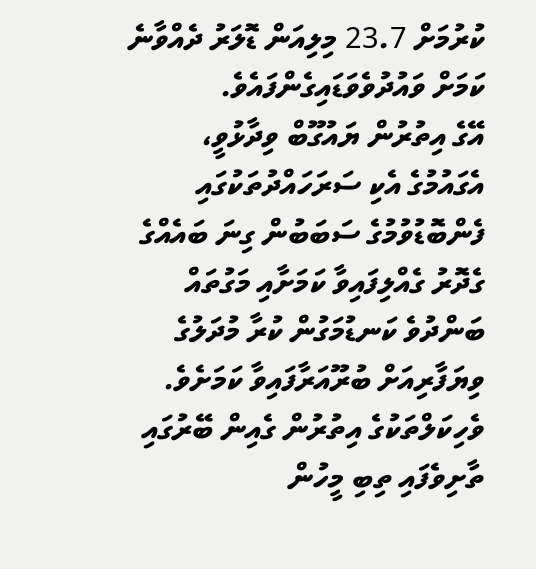ކުރުމަށް 23.7 މިލިއަން ޑޮލަރު ދެއްވާނެ ކަމަށް ވައުދުވެވަޑައިގެންފައެވެ.
އޭގެ އިތުރުން ޔައުގޫބް ވިދާޅުވީ، އެގައުމުގެ އެކި ސަރަހައްދުތަކުގައި ފެންބޮޑުވުމުގެ ސަބަބުން ގިނަ ބައެއްގެ ގެދޮރު ގެއްލިފައިވާ ކަމަށާއި މަގުތައް ބަންދުވެ ކަނޑުމަގުން ކުރާ މުދަލުގެ ވިޔަފާރިއަށް ބުރޫއަރާފައިވާ ކަމަށެވެ.
ވެހިކަލްތަކުގެ އިތުރުން ގެއިން ބޭރުގައި ތާށިވެފައި ތިބި މީހުން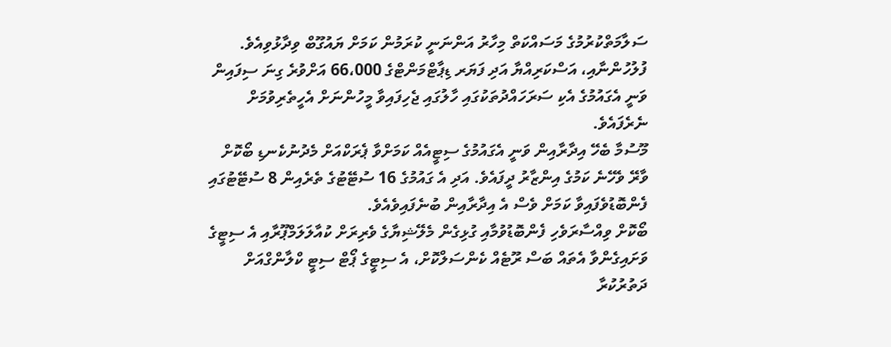ސަލާމަތްކުރުމުގެ މަސައްކަތް މިހާރު އަންނަނީ ކުރަމުން ކަމަށް ޔައުގޫބް ވިދާޅުވިއެވެ. ފުލުހުންނާއި، އަސްކަރިއްޔާ އަދި ފަޔަރ ޑިޕާޓްމަންޓްގެ 66،000 އަށްވުރެ ގިނަ ސިފައިން ވަނީ އެގައުމުގެ އެކި ސަރަހައްދުތަކުގައި ހާލުގައި ޖެހިފައިވާ މީހުންނަށް އެހީތެރިވުމަށް ނެރެފައެވެ.
މޫސުމާ ބެހޭ އިދާރާއިން ވަނީ އެގައުމުގެ ސިޓީއެއް ކަމަށްވާ ޕެރަކްއަށް މެދުނުކެނޑި ބޯކޮށް ވާރޭ ވެހޭނެ ކަމުގެ އިންޒާރު ދީފައެވެ. އަދި އެ ގައުމުގެ 16 ސުޓޭޓުގެ ތެރެއިން 8 ސުޓޭޓުގައި ފެންބޮޑުވެފައިވާ ކަމަށް ވެސް އެ އިދާރާއިން ބުނެފައިވެއެވެ.
ބޯކޮށް ވިއްސާރަވެހި ފެންބޮޑުވުމާއި ގުޅިގެން މެލޭޝިޔާގެ ވެރިރަށް ކުއާލަލަމްޕޫރާއި އެ ސިޓީގެ ވަށައިގެންވާ އެތައް ބަސް ރޫޓެއް ކެންސަލްކޮށް، އެ ސިޓީގެ ޕޯޓް ސިޓީ ކްލާންގްއަށް ދަތުރުކުރާ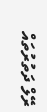ރޭލް ދަތުރުތައް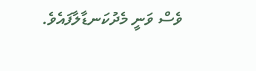ވެސް ވަނީ މެދުކަނޑާލާފައެވެ.